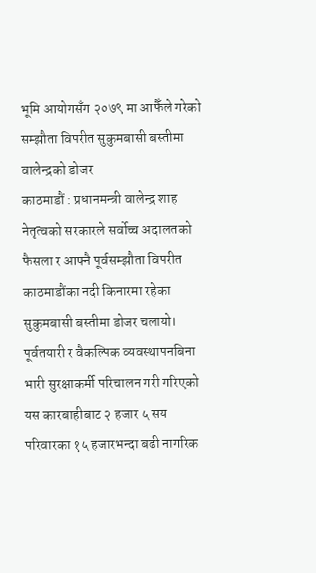भूमि आयोगसँग २०७९ मा आफैँले गरेको सम्झौता विपरीत सुकुमबासी बस्तीमा वालेन्द्रको डोजर
काठमाडौं : प्रधानमन्त्री वालेन्द्र शाह नेतृत्वको सरकारले सर्वोच्च अदालतको फैसला र आफ्नै पूर्वसम्झौता विपरीत काठमाडौंका नदी किनारमा रहेका सुकुमबासी बस्तीमा डोजर चलायो।
पूर्वतयारी र वैकल्पिक व्यवस्थापनबिना भारी सुरक्षाकर्मी परिचालन गरी गरिएको यस कारबाहीबाट २ हजार ५ सय परिवारका १५ हजारभन्दा बढी नागरिक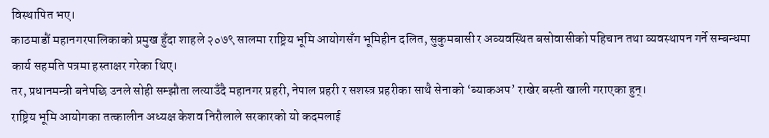विस्थापित भए।
काठमाडौं महानगरपालिकाको प्रमुख हुँदा शाहले २०७९ सालमा राष्ट्रिय भूमि आयोगसँग भूमिहीन दलित, सुकुमबासी र अव्यवस्थित बसोवासीको पहिचान तथा व्यवस्थापन गर्ने सम्बन्धमा कार्य सहमति पत्रमा हस्ताक्षर गरेका थिए।
तर, प्रधानमन्त्री बनेपछि उनले सोही सम्झौता लत्याउँदै महानगर प्रहरी, नेपाल प्रहरी र सशस्त्र प्रहरीका साथै सेनाको ‘ब्याकअप’ राखेर बस्ती खाली गराएका हुन्।
राष्ट्रिय भूमि आयोगका तत्कालीन अध्यक्ष केशव निरौलाले सरकारको यो कदमलाई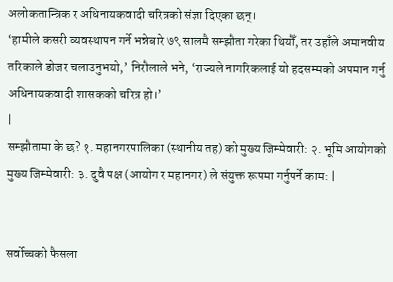अलोकतान्त्रिक र अधिनायकवादी चरित्रको संज्ञा दिएका छन्।
‘हामीले कसरी व्यवस्थापन गर्ने भन्नेबारे ७९ सालमै सम्झौता गरेका थियौँ, तर उहाँले अमानवीय तरिकाले डोजर चलाउनुभयो,’ निरौलाले भने, ‘राज्यले नागरिकलाई यो हदसम्मको अपमान गर्नु अधिनायकवादी शासकको चरित्र हो।’
|
सम्झौतामा के छ? १. महानगरपालिका (स्थानीय तह) को मुख्य जिम्मेवारी: २. भूमि आयोगको मुख्य जिम्मेवारी: ३. दुवै पक्ष (आयोग र महानगर) ले संयुक्त रूपमा गर्नुपर्ने काम: |


सर्वोच्चको फैसला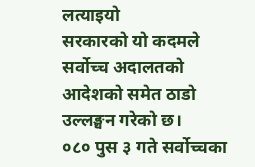लत्याइयो
सरकारको यो कदमले सर्वोच्च अदालतको आदेशको समेत ठाडो उल्लङ्घन गरेको छ।
०८० पुस ३ गते सर्वोच्चका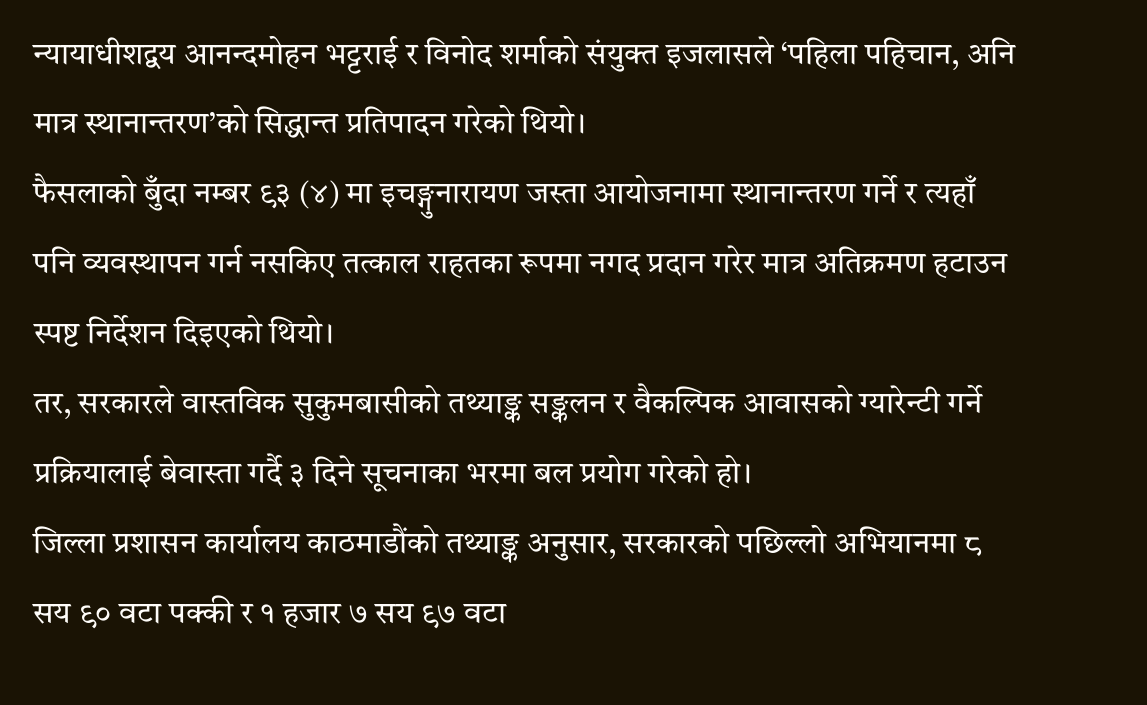न्यायाधीशद्वय आनन्दमोहन भट्टराई र विनोद शर्माको संयुक्त इजलासले ‘पहिला पहिचान, अनि मात्र स्थानान्तरण’को सिद्धान्त प्रतिपादन गरेको थियो।
फैसलाको बुँदा नम्बर ९३ (४) मा इचङ्गुनारायण जस्ता आयोजनामा स्थानान्तरण गर्ने र त्यहाँ पनि व्यवस्थापन गर्न नसकिए तत्काल राहतका रूपमा नगद प्रदान गरेर मात्र अतिक्रमण हटाउन स्पष्ट निर्देशन दिइएको थियो।
तर, सरकारले वास्तविक सुकुमबासीको तथ्याङ्क सङ्कलन र वैकल्पिक आवासको ग्यारेन्टी गर्ने प्रक्रियालाई बेवास्ता गर्दै ३ दिने सूचनाका भरमा बल प्रयोग गरेको हो।
जिल्ला प्रशासन कार्यालय काठमाडौंको तथ्याङ्क अनुसार, सरकारको पछिल्लो अभियानमा ८ सय ९० वटा पक्की र १ हजार ७ सय ९७ वटा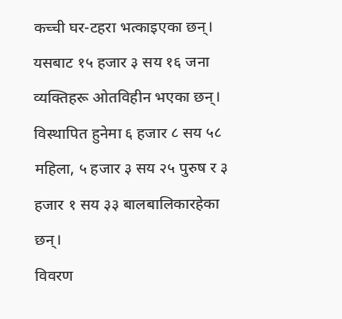कच्ची घर-टहरा भत्काइएका छन्। यसबाट १५ हजार ३ सय १६ जना व्यक्तिहरू ओतविहीन भएका छन्।
विस्थापित हुनेमा ६ हजार ८ सय ५८ महिला, ५ हजार ३ सय २५ पुरुष र ३ हजार १ सय ३३ बालबालिकारहेका छन्।
विवरण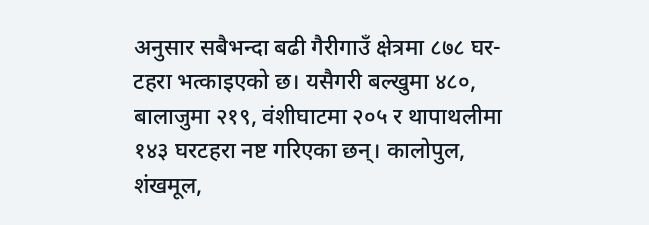अनुसार सबैभन्दा बढी गैरीगाउँ क्षेत्रमा ८७८ घर-टहरा भत्काइएको छ। यसैगरी बल्खुमा ४८०, बालाजुमा २१९, वंशीघाटमा २०५ र थापाथलीमा १४३ घरटहरा नष्ट गरिएका छन्। कालोपुल, शंखमूल,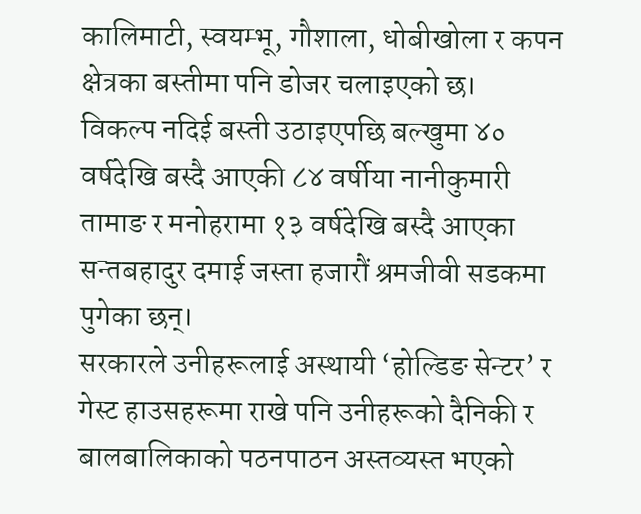कालिमाटी, स्वयम्भू, गौशाला, धोबीखोला र कपन क्षेत्रका बस्तीमा पनि डोजर चलाइएको छ।
विकल्प नदिई बस्ती उठाइएपछि बल्खुमा ४० वर्षदेखि बस्दै आएकी ८४ वर्षीया नानीकुमारी तामाङ र मनोहरामा १३ वर्षदेखि बस्दै आएका सन्तबहादुर दमाई जस्ता हजारौं श्रमजीवी सडकमा पुगेका छन्।
सरकारले उनीहरूलाई अस्थायी ‘होल्डिङ सेन्टर’ र गेस्ट हाउसहरूमा राखे पनि उनीहरूको दैनिकी र बालबालिकाको पठनपाठन अस्तव्यस्त भएको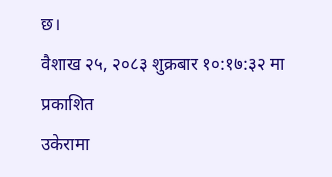छ।
वैशाख २५, २०८३ शुक्रबार १०:१७:३२ मा प्रकाशित
उकेरामा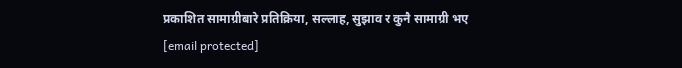प्रकाशित सामाग्रीबारे प्रतिक्रिया, सल्लाह, सुझाव र कुनै सामाग्री भए [email protected]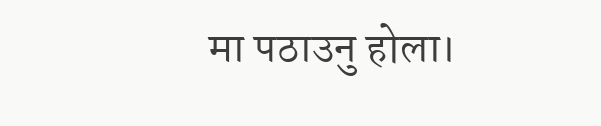मा पठाउनु होला।